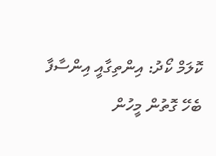ކޮލަމް ކޯދު: އިންތިގާއީ އިންސާފާ ބެހޭ ގޮތުން މީހުން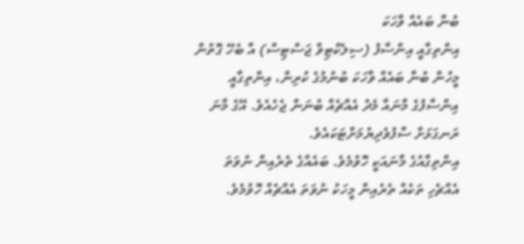ބުނާ ބައެއް ވާހަކަ
އިންތިގާއީ އިންސާފު (ސިލެކްޓިވް ޖަސްޓިސް) އާ ބެހޭ ގޮތުން މީހުން ބުނާ ބައެއް ވާހަކަ ބުނުމުގެ ކުރިން، އިންތިގާއީ އިންސާފުގެ މާނައާ މެދު އެއްޗެއް ބުނަން ޖެހެއެވެ. އޭގެ މާނަ ރަނގަޅަށް ސާފުވެދިޔުމަށްޓަކައެވެ.
އިންތިގާއުގެ މާނައަކީ ހޮވުމެވެ. ބައެއްގެ ތެރެއިން ނުވަތަ އެއްޗެހި ތަކެއް ތެރެއިން މީހަކު ނުވަތަ އެއްޗެއް ހޮވުމެވެ.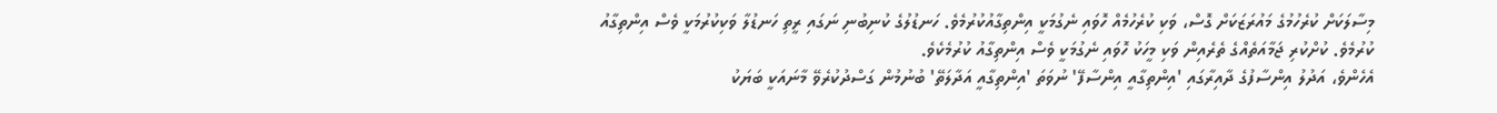މިސާލަކަށް ކުރެހުމުގެ މައުރަޒަކަށް ގޮސް، ވަކި ކުރެހުމެއް ހޮވައި ނެގުމަކީ އިންތިގާއުކުރުމެވެ. ހަނޑުލުގެ ކުނިބުނި ނަގައި ރީތި ހަނޑުލާ ވަކިކުރުމަކީ ވެސް އިންތިގާއު ކުރުމެވެ. ކުށްކުރި ޖަމާއަތެއްގެ ތެރެއިން ވަކި މީހަކު ހޮވައި ނެގުމަކީ ވެސް އިންތިގާއު ކުރުމެކެވެ.
އެހެންވެ، އަދުލު އިންސާފުގެ ދާއިރާގައި 'އިންތިގާއީ އިންސާފޭ' ނުވަތަ 'އިންތިގާއީ އަދާލަތޭ' ބުނުމުން ގަސްދުކުރެވޭ މާނައަކީ ބަޔަކު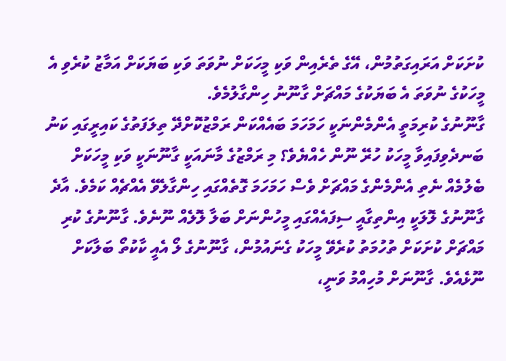ކުށަކަށް އަރައިގަތުމުން، އޭގެ ތެރެއިން ވަކި މީހަކަށް ނުވަތަ ވަކި ބަޔަކަށް އަމާޒު ކުރެވި އެ މީހަކުގެ ނުވަތަ އެ ބަޔަކުގެ މައްޗަށް ގާނޫނު ހިންގާލުމެވެ.
ގާނޫނުގެ ކުރިމަތީ އެންމެންނަކީ ހަމަހަމަ ބައެއްކަން ރަމްޒުކޮށްދޭ ތިލަފަތުގެ ކައިރީގައި ކަނު ބަނދެވިފައިވާ މީހަކު ހުރޭ ނޫން ހެއްޔެވެ؟ މި ރަމްޒުގެ މާނައަކީ ގާނޫނަކީ ވަކި މީހަކަށް ބެލުމެއް ނެތި އެންމެންގެ މައްޗަށް ވެސް ހަމަހަމަ ގޮތެއްގައި ހިންގާލެވޭ އެއްޗެއް ކަމެވެ. އާދެ ގާނޫނުގެ ލޮލަކީ އިންތިގާއީ ސިފައެއްގައި މީހުންނަށް ބަލާ ލޮލެއް ނޫނެވެ. ގާނޫނުގެ ކުރި މައްޗަށް ކުށަކަށް ތުހުމަތު ކުރެވޭ މީހަކު ގެނައުމުން، ގާނޫނުގެ ލޯ އެއީ ކާކުތޯ ބަލާކަށް ނޫޅެއެވެ. ގާނޫނަށް މުހިއްމު ވަނީ،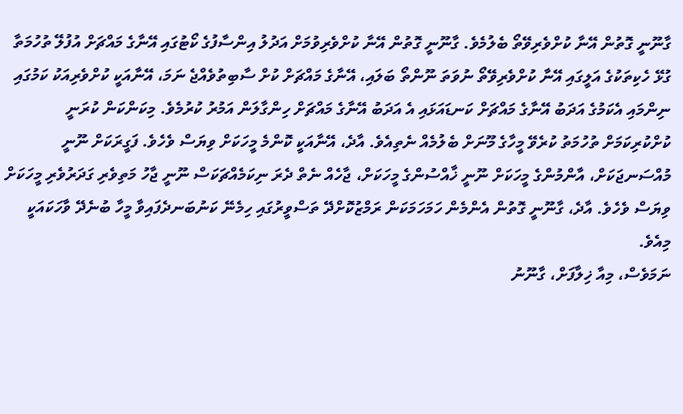ގާނޫނީ ގޮތުން އޭނާ ކުށްވެރިވޭތޯ ބެލުމެވެ. ގާނޫނީ ގޮތުން އޭނާ ކުށްވެރިވުމަށް އަދުލު އިންސާފުގެ ކޯޓުގައި އޭނާގެ މައްޗަށް އުފުލޭ ތުހުމަތާ ގުޅޭ ހެކިތަކުގެ އަލީގައި އޭނާ ކުށްވެރިވޭތޯ ނުވަތަ ނޫންތޯ ބަލައި، އޭނާގެ މައްޗަށް ކުށް ސާބިތުވެއްޖެ ނަމަ، އޭނާއަކީ ކުށްވެރިއަކު ކަމުގައި ނިންމައި އެކަމުގެ އަދަބު އޭނާގެ މައްޗަށް ކަނޑައަޅައި އެ އަދަބު އޭނާގެ މައްޗަށް ހިންގާލަން އަމުރު ކުރުމެވެ. މިކަންކަން ކުރަނީ ކުށްކުރިކަމަށް ތުހުމަތު ކުރެވޭ މީހާގެ މޫނަށް ބެލުމެއް ނެތިއެވެ. އާދެ، އޭނާއަކީ ކޮންމެ މީހަކަށް ވިޔަސް ވެހެވެ. ފަގީރަކަށް ނޫނީ މުއްސަނޖަކަށް، އާންމުންގެ މީހަކަށް ނޫނީ ޚާއްސުންގެ މީހަކަށް، ޖާހެއް ނެތް ދެރަ ނިކަމެއްޗަކަސް ނޫނީ ޖާހު މަތިވެރި ގަދަރުވެރި މީހަކަށް ވިޔަސް ވެހެވެ. އާދެ، ގާނޫނީ ގޮތުން އެންމެން ހަމަހަމަކަން ރަމްޒުކޮށްދޭ ތަސްވީރުގައި ހިމެނޭ ކަނުބަނދެފައިވާ މީހާ ބުނެދޭ ވާހަކައަކީ މިއެވެ.
ނަމަވެސް، މިއާ ޚިލާފަށް، ގާނޫނު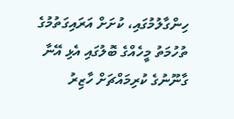ހިންގާލުމުގައި، ކުށަށް އަރައިގަތުމުގެ ތުހުމަތު މީހެއްގެ ބޮލުގައި އެޅި އޭނާ ގާނޫނުގެ ކުރިމައްޗަށް ހާޒިރު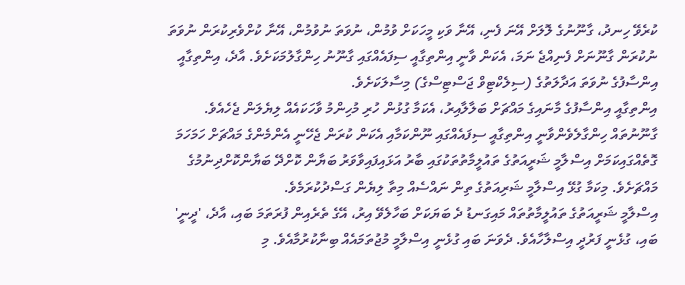ކުރެވޭ ހިނދު، ގާނޫނުގެ ލޮލަށް އޭނަ ފެނި، އޭނާ ވަކި މީހަކަށް ވުމުން، ނުވަތަ ނުވުމުން، އޭނާ ކުށްވެރިކުރަން ނުވަތަ ނުކުރަން ގާނޫނަށް ފެނިއްޖެ ނަމަ، އެކަން ވާނީ އިންތިގާއީ ސިފައެއްގައި ގާނޫނު ހިންގާލުމަކަށެވެ. އާދެ، އިންތިގާއީ އިންސާފުގެ ނުވަތަ އަދާލަތުގެ (ސިލެކްޓިވް ޖަސްޓިސްގެ) މިސާލަކަށެވެ.
އިންތިގާއީ އިންސާފުގެ މާނައިގެ މައްޗަށް ބަލާލާއިރު، އެކަމާ ގުޅުން ހުރި މުހިންމު ވާހަކައެއް ލިޔެލަން ޖެހެއެވެ. ގާނޫނުތައް ހިންގާލެވެންވާނީ އިންތިގާއީ ސިފައެއްގައި ނޫންކަމާއި އެކަން ކުރަން ޖެހޭނީ އެންމެންގެ މައްޗަށް ހަމަހަމަ ގޮތެއްގައިކަމަށް އިސްލާމީ ޝަރީއަތުގެ ތައުލީމާތުތަކުގައި ބާރު އަޅައިފައިވާވަރު ބަޔާން ކޮށްދޭ ބަޔާންކޮށްދިނުމުގެ މައްޗަށެވެ. މިކަމާ ގުޅޭ އިސްލާމީ ޝަރިއަތުގެ ތިން ނައްސެއް މިތާ ލިޔެން ގަސްދުކުރަމެވެ.
އިސްލާމީ ޝަރީއަތުގެ ތައުލީމާތުތައް މައިގަނޑު ދެ ބަޔަކަށް ބަހާލެވޭ އިރު، އޭގެ ތެރެއިން ފުރަތަމަ ބައި، އާދެ، 'ދީނީ' ބައި، ގުޅެނީ ފަރުދީ އިސްލާހާއެވެ. ދެވަނަ ބައި ގުޅެނީ އިސްލާމީ މުޖުތަމައެއް ބިނާކުރުމާއެވެ. މި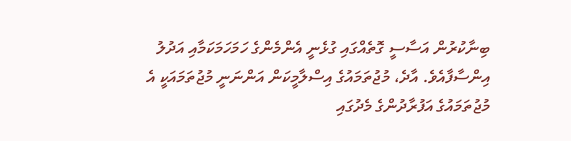ބިނާކުރުން އަސާސީ ގޮތެއްގައި ގުޅެނީ އެންމެންގެ ހަމަހަމަކަމާއި އަދުލު އިންސާފާއެވެ. އާދެ، މުޖުތަމައުގެ އިސްލާމީކަން އަންނަނީ މުޖުތަމައަކީ އެ މުޖުތަމައުގެ އަފުރާދުންގެ މެދުގައި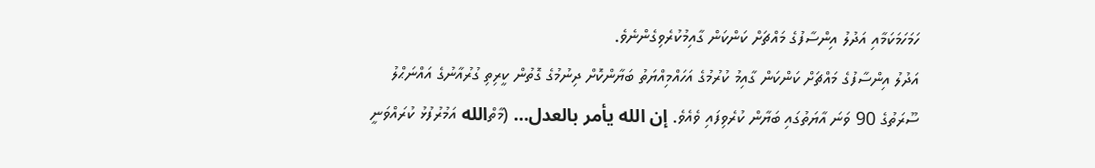ހަމަހަމަކަމާއި އަދުލު އިންސާފުގެ މައްޗަށް ކަންކަން ގާއިމުކުރެވިގެންނެވެ.
އަދުލު އިންސާފުގެ މައްޗަށް ކަންކަން ގާއިމު ކުރުމުގެ އަހައްމިއްޔަތު ބަޔާންކޮށް ދިނުމުގެ ގޮތުން ކީރިތި ގުރުއާނުގެ އައްނަޙްލު ސޫރަތުގެ 90 ވަނަ އާޔަތުގައި ބަޔާން ކުރެވިފައި ވެއެވެ. إن الله يأمر بالعدل… (މާތްالله އަމުރުފުޅު ކުރައްވަނީ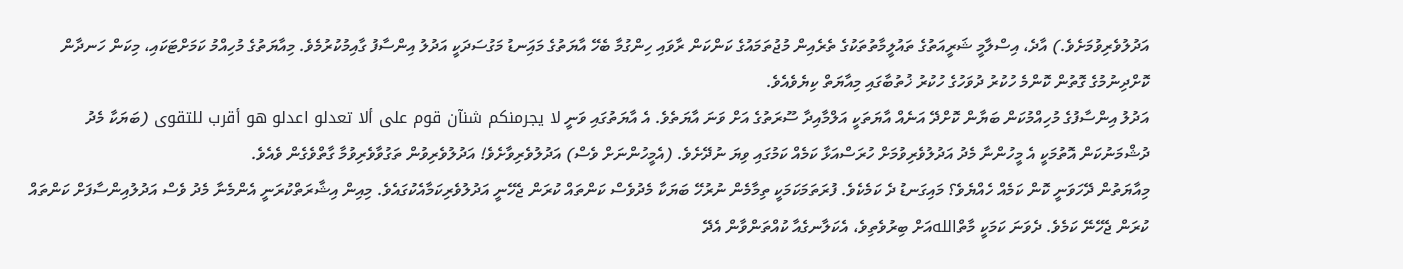އަދުލުވެރިވުމަށެވެ.) އާދެ، އިސްލާމީ ޝަރީއަތުގެ ތައުލީމާތުތަކުގެ ތެރެއިން މުޖުތަމައުގެ ކަންކަން ރާވައި ހިންގުމާ ބެހޭ އާޔަތުގެ މައިަނޑު މަގުސަދަކީ އަދުލު އިންސާފު ގާއިމުކުރުމެވެ. މިއާޔަތުގެ މުހިއްމު ކަމަށްޓަކައި، މިކަން ހަނދާން ކޮށްދިނުމުގެ ގޮތުން ކޮންމެ ހުކުރު ދުވަހުގެ ހުކުރު ޚުތުބާގައި މިއާޔަތް ކިޔެވެއެވެ.
އަދުލު އިންސާފުގެ މުހިއްމުކަން ބަޔާން ކޮށްދޭ އަނެއް އާޔަތަކީ އަލްމާއިދާ ސޫރަތުގެ އަށް ވަނަ އާޔަތެވެ. އެ އާޔަތުގައި ވަނީ لا يجرمنكم شنآن قوم على ألا تعدلو اعدلو هو أقرب للتقوى (ބަޔަކާ މެދު ދުޝްމަނުކަން އޮތުމަކީ އެ މީހުންނާ މެދު އަދުލުވެރިވުމަށް ހުރަސްއަޅާ ކަމެއް ކަމުގައި ވިޔަ ނުދޭށެވެ. (އެމީހުންނަށް ވެސް) އަދުލުވެރިވާށެވެ! އަދުލުވެރިވުން ތަގުވާވެރިވުމާ ގާތްވެގެން ވެއެވެ.
މިއާޔަތުން ދޭހަވަނީ ކޮން ކަމެއް ހެއްޔެވެ؟ މައިގަނޑު ދެ ކަމެކެވެ. ފުރަތަމަކަމަކީ ތިމާމެން ނުރުހޭ ބަޔަކާ މެދުވެސް ކަންތައް ކުރަން ޖެހޭނީ އަދުލުވެރިކަމާއެކުގައެވެ. މިއިން އިޝާރަތްކުރަނީ އެންމެނާ މެދު ވެސް އަދުލުއިންސާފަށް ކަންތައް ކުރަން ޖެހޭނޭ ކަމެވެ. ދެވަނަ ކަމަކީ މާތްاللهއަށް ބިރުވެތިވެ، އެކަލާނގެއާ ކުއްތަންވާން އެދޭ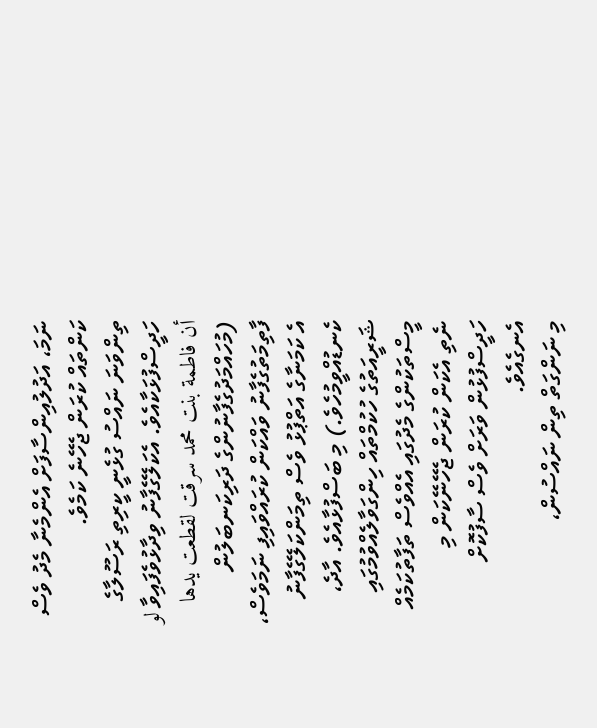ނަމަ، އަދުލުއިންސާފަށް އެންމެނާ މެދު ވެސް ކަންތައް ކުރަން ޖެހޭނެ ކަމެވެ.
ތިންވަނަ ނައްސު ގުޅެނީ ކީރިތި ރަސޫލާގެ ހަދީސްފުޅަކާއެވެ. އެކަލޭގެފާނު ވިދާޅުވެފައިވާ لو أن فاطمة بنت محمد سرقت لقطعت يدها (މުހައްމަދުގެފާނުންގެ ދަރިކަނބަލުން ފާތިމަތުގެފާނު ވައްކަން ކުރައްވައިފި ނަމަވެސް، އެ ކަމަނާގެ އަތްޕުޅު ވެސް ތިމަންކަލޭގެފާނު ކެނޑުއްވީމުހެވެ.) މި ބަސްފުޅާއެވެ. އާދެ، ޝަރީއަތުގެ ހުކުމްތައް ހިންގަވާލެއްވުމުގައި މީސްތަކުންގެ މެދުގައި އެއްވެސް ތަފާތުކަމެއް ނެތި އެކަން ކުރަން ޖެހޭނޭކަން މި ހަދީސްފުޅުން ވަރަށް ވެސް ސާފުކޮށް އެނގެއެވެ.
މި ނަންގަތް ތިން ނައްސުން،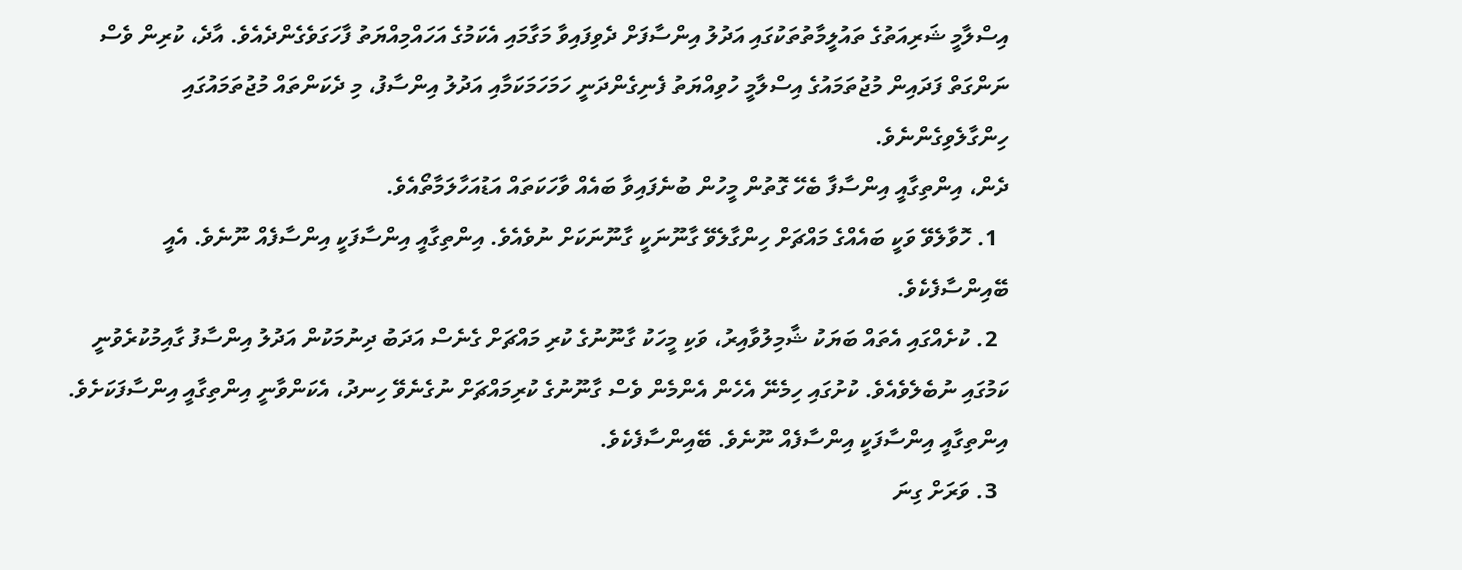އިސްލާމީ ޝަރިއަތުގެ ތައުލީމާތުތަކުގައި އަދުލު އިންސާފަށް ދެވިފައިވާ މަގާމައި އެކަމުގެ އަހައްމިއްޔަތު ފާހަގަވެގެންދެއެވެ. އާދެ، ކުރިން ވެސް ނަންގަތް ފަދައިން މުޖުތަމައުގެ އިސްލާމީ ހުވިއްޔަތު ފެނިގެންދަނީ ހަމަހަމަކަމާއި އަދުލު އިންސާފު، މި ދެކަންތައް މުޖުތަމައުގައި ހިންގާލެވިގެންނެވެ.
ދެން، އިންތިގާއީ އިންސާފާ ބެހޭ ގޮތުން މީހުން ބުނެފައިވާ ބައެއް ވާހަކަތައް އަޑުއަހާލަމާތޯއެވެ.
  1. ހޮވާލެވޭ ވަކީ ބައެއްގެ މައްޗަށް ހިންގާލެވޭ ގާނޫނަކީ ގާނޫނަކަށް ނުވެއެވެ. އިންތިގާއީ އިންސާފަކީ އިންސާފެއް ނޫނެވެ. އެއީ ބޭއިންސާފެކެވެ.
  2. ކުށެއްގައި އެތައް ބަޔަކު ޝާމިލުވާއިރު، ވަކި މީހަކު ގާނޫނުގެ ކުރި މައްޗަށް ގެނެސް އަދަބު ދިނުމަކުން އަދުލު އިންސާފު ގާއިމުކުރެވުނީ ކަމުގައި ނުބެލެވެއެވެ. ކުށުގައި ހިމެނޭ އެހެން އެންމެން ވެސް ގާނޫނުގެ ކުރިމައްޗަށް ނުގެނެވޭ ހިނދު، އެކަންވާނީ އިންތިގާއީ އިންސާފަކަށެވެ. އިންތިގާއީ އިންސާފަކީ އިންސާފެއް ނޫނެވެ. ބޭއިންސާފެކެވެ.
  3. ވަރަށް ގިނަ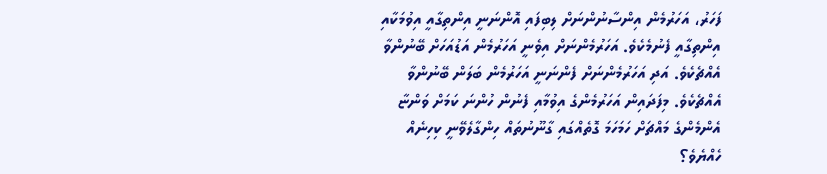ފަހަރު، އަހަރުމެން އިންސާނުންނަށް ލިބިފައި އޮންނަނީ އިންތިގާއީ އިވުމަކާއި އިންތިގާއީ ފެނުމެކެވެ. އަހަރުމެންނަށް އިވެނީ އަހަރުމެން އަޑުއަހަށް ބޭނުންވާ އެއްޗެކެވެ. އަދި އަހަރުމެންނަށް ފެންނަނީ އަހަރުމެން ބަލަން ބޭނުންވާ އެއްޗެކެވެ. މިފަދައިން އަހަރުމެންގެ އިވުމާއި ފެނުން ހުންނަ ކަމަށް ވަންޏާ އެންމެންގެ މައްޗަށް ހަމަހަމަ ގޮތެއްގައި ގާނޫނުތައް ހިންގާލެވޭނީ ކިހިނެއް ހެއްޔެވެ؟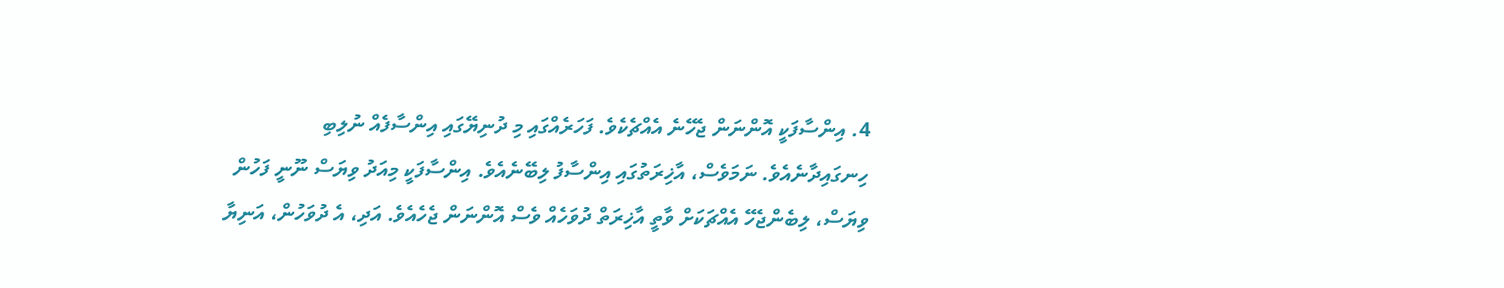4. އިންސާފަކީ އޮންނަން ޖެހޭނެ އެއްޗެކެވެ. ފަހަރެއްގައި މި ދުނިޔޭގައި އިންސާފެއް ނުލިބި ހިނގައިދާނެއެވެ. ނަމަވެސް، އާޚިރަތުގައި އިންސާފު ލިބޭނެއެވެ. އިންސާފަކީ މިއަދު ވިޔަސް ނޫނީ ފަހުން ވިޔަސް، ލިބެންޖެހޭ އެއްޗަކަށް ވާތީ އާޚިރަތް ދުވަހެއް ވެސް އޮންނަން ޖެހެއެވެ. އަދި، އެ ދުވަހުން، އަނިޔާ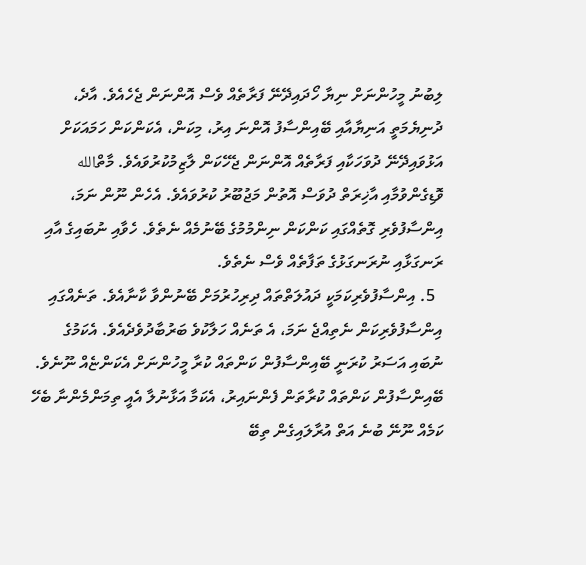ލިބުނު މީހުންނަށް ނިޔާ ހޯދައިދޭނޭ ފަރާތެއް ވެސް އޮންނަން ޖެހެއެވެ. އާދެ، ދުނިޔެމަތީ އަނިޔާއާއި ބޭއިންސާފު އޮންނަ އިރު، މިކަން، އެކަންކަން ހަމައަކަށް އަޅުވައިދޭނޭ ދުވަހަކާއި ފަރާތެއް އޮންނަން ޖެހޭކަން ލާޒިމުކުރުވައެވެ. މާތްالله ވޮޑިގެންވުމާއި އާޚިރަތް ދުވަސް އޮތުން މަޖުބޫރު ކުރުވައެވެ. އެހެން ނޫން ނަމަ، އިންސާފުވެރި ގޮތެއްގައި ކަންކަން ނިންމުމުގެ ބޭނުމެއް ނެތެވެ. ހެވާއި ނުބައިގެ އާއި ރަނގަޅާއި ނުރަނގަޅުގެ ތަފާތެއް ވެސް ނެތެވެ.
  5. އިންސާފުވެރިކަމަކީ ދައުލަތްތައް ދިރިހުރުމަށް ބޭނުންވާ ކާނާއެވެ. ތަނެއްގައި އިންސާފުވެރިކަން ނެތިއްޖެ ނަމަ، އެ ތަނެއް ހަލާކުވެ ބަރުބާދުވެދެއެވެ. އެކަމުގެ ނުބައި އަސަރު ކުރަނީ ބޭއިންސާފުން ކަންތައް ކުރާ މީހުންނަށް އެކަންޏެއް ނޫނެވެ. ބޭއިންސާފުން ކަންތައް ކުރާތަން ފެންނައިރު، އެކަމާ އަޅާނުލާ އެއީ ތިމަންމެންނާ ބެހޭ ކަމެއް ނޫނޭ ބުނެ އަތް އުރާލައިގެން ތިބޭ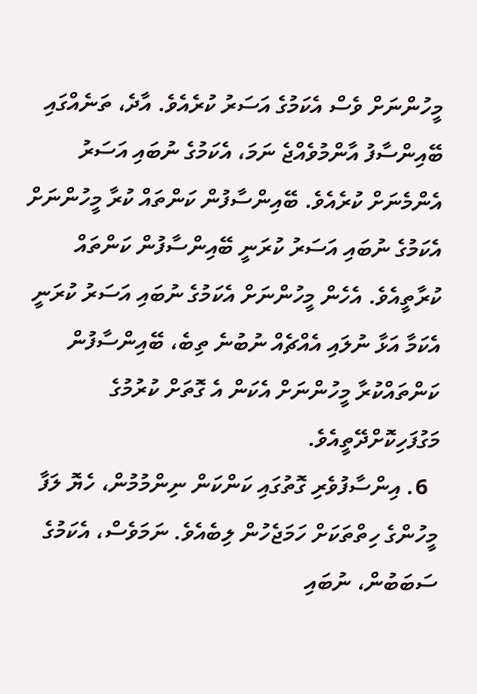މީހުންނަށް ވެސް އެކަމުގެ އަސަރު ކުރެއެވެ. އާދެ، ތަނެއްގައި ބޭއިންސާފު އާންމުވެއްޖެ ނަމަ، އެކަމުގެ ނުބައި އަސަރު އެންމެނަށް ކުރެއެވެ. ބޭއިންސާފުން ކަންތައް ކުރާ މީހުންނަށް އެކަމުގެ ނުބައި އަސަރު ކުރަނީ ބޭއިންސާފުން ކަންތައް ކުރާތީއެވެ. އެހެން މީހުންނަށް އެކަމުގެ ނުބައި އަސަރު ކުރަނީ އެކަމާ އަޅާ ނުލައި އެއްޗެއް ނުބުނެ ތިބެ، ބޭއިންސާފުން ކަންތައްކުރާ މީހުންނަށް އެކަން އެ ގޮތަށް ކުރުމުގެ މަގުފަހިކޮށްދޭތީއެވެ.
  6. އިންސާފުވެރި ގޮތުގައި ކަންކަން ނިންމުމުން، ހެޔޮ ލަފާ މީހުންގެ ހިތްތަކަށް ހަމަޖެހުން ލިބެއެވެ. ނަމަވެސް، އެކަމުގެ ސަބަބުން، ނުބައި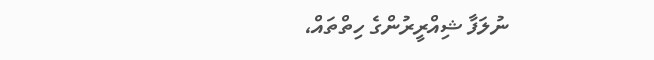ނުލަފާ ޝިއްރީރުންގެ ހިތްތައް،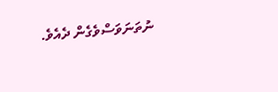ނުތަނަވަސްވެގެން ދެއެވެ.